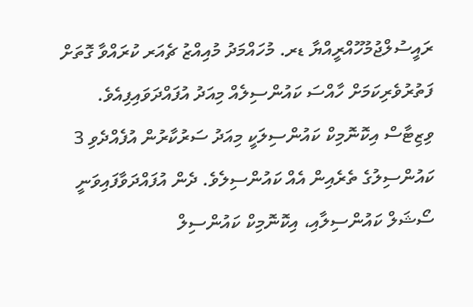ރައީސުލްޖުމުހޫއްރީއްޔާ ޑރ. މުހައްމަދު މުއިއްޒު ޗެއަރ ކުރައްވާ ގޮތަށް ފަތުރުވެރިކަމަށް ހާއްސަ ކައުންސިލެއް މިއަދު އުފައްދަވައިފިއެވެ.
ވިޒިޓާސް އިކޮނޮމިކް ކައުންސިލަކީ މިއަދު ސަރުކާރުން އުފެއްދެވި 3 ކައުންސިލުގެ ތެރެއިން އެއް ކައުންސިލެވެ. ދެން އުފައްދަވާފައިވަނީ ސޯޝަލް ކައުންސިލާއި، އިކޮނޮމިކް ކައުންސިލް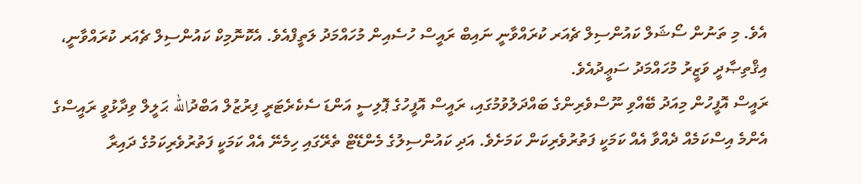އެވެ. މި ތަނުން ސޯޝަލް ކައުންސިލް ޗެއަރ ކުރައްވާނީ ނައިބް ރައީސް ހުސެއިން މުހައްމަދު ލަތީފްއެވެ. އެކޮނޮމިކް ކައުންސިލް ޗެއަރ ކުރައްވާނީ، އިޤްތިޞާދީ ވަޒީރު މުހައްމަދު ސަޢީދުއެވެ.
ރައީސް އޮފީހުން މިއަދު ބޭއްވި ނޫސްވެރިންގެ ބައްދަލުވުމުގައި، ރައީސް އޮފީހުގެ ޕޮލިސީ އަންޑަ ސެކެރެޓަރީ ފިރުޒުލް އަބްދުالله ޙަލީލް ވިދާޅުވީ ރައީސްގެ އެންމެ އިސްކަމެއް ދެއްވާ އެއް ކަމަކީ ފަތުރުވެރިކަން ކަމަށެވެ. އަދި ކައުންސިލުގެ މެންޑޭޓް ތެރޭގައި ހިމެނޭ އެއް ކަމަކީ ފަތުރުވެރިކަމުގެ ދައިރާ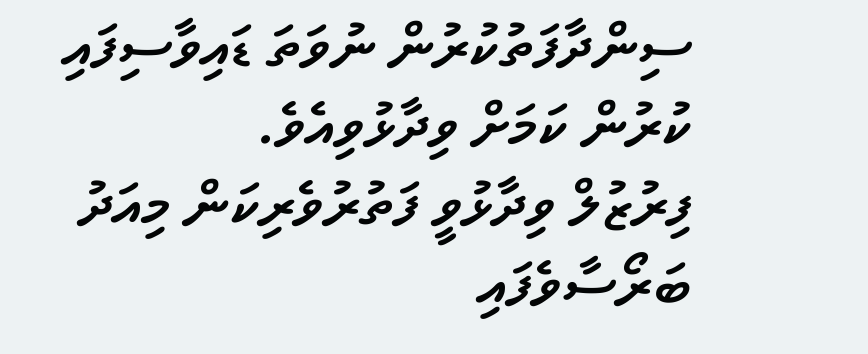ސިންދާފަތުކުރުން ނުވަތަ ޑައިވާސިފައި ކުރުން ކަމަށް ވިދާޅުވިއެވެ.
ފިރުޒުލް ވިދާޅުވީ ފަތުރުވެރިކަން މިއަދު ބަރޯސާވެފައި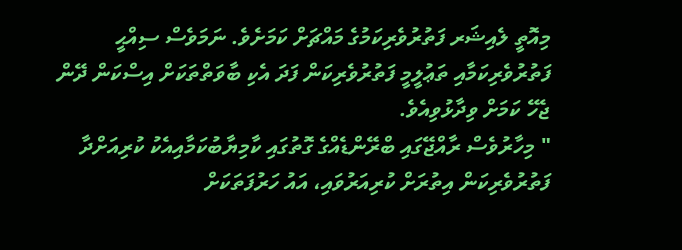މިއޮތީ ލެއިޝަރ ފަތުރުވެރިކަމުގެ މައްޗަށް ކަމަށެވެ. ނަމަވެސް ސިއްޙީ ފަތުރުވެރިކަމާއި ތަޢުލީމީ ފަތުރުވެރިކަން ފަދަ އެކި ބާވަތްތަކަށް އިސްކަން ދޭން ޖެހޭ ކަމަށް ވިދާޅުވިއެވެ.
" މިހާރުވެސް ރާއްޖޭގައި ބްރޭންޑެއްގެ ގޮތުގައި ކާމިޔާބުކަމާއިއެކު ކުރިއަށްދާ ފަތުރުވެރިކަން އިތުރަށް ކުރިއަރުވައި، އައު ހަރުފަތަކަށް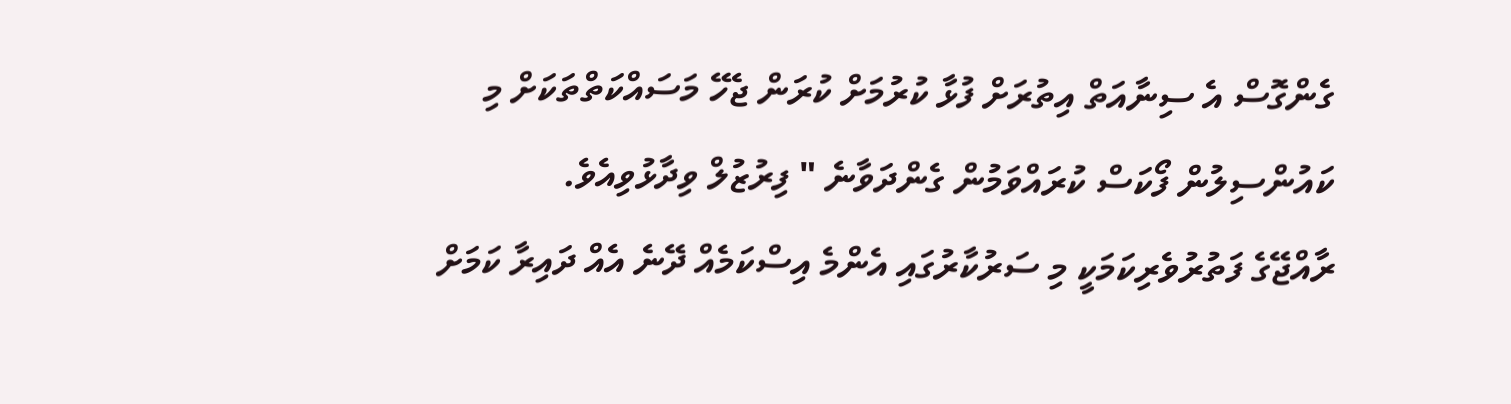ގެންގޮސް އެ ސިނާއަތް އިތުރަށް ފުޅާ ކުރުމަށް ކުރަން ޖެހޭ މަސައްކަތްތަކަށް މި ކައުންސިލުން ފޯކަސް ކުރައްވަމުން ގެންދަވާނެ " ފިރުޒުލް ވިދާޅުވިއެވެ.
ރާއްޖޭގެ ފަތުރުވެރިކަމަކީ މި ސަރުކާރުގައި އެންމެ އިސްކަމެއް ދޭނެ އެއް ދައިރާ ކަމަށް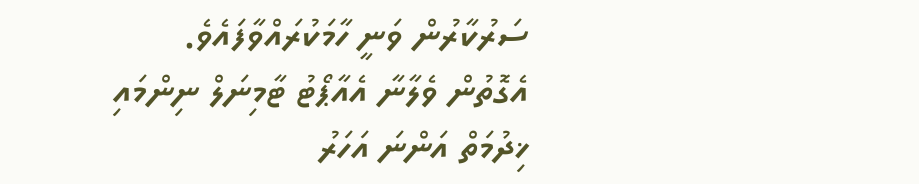ސަރުކާރުން ވަނީ ހާމަކުރައްވާފައެވެ. އެގޮތުން ވެލާނާ އެއާޕޯޓު ޓާމިނަލް ނިންމައި ޚިދުމަތް އަންނަ އަހަރު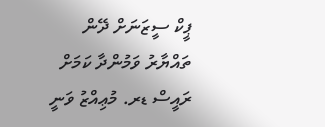ޕީކް ސީޒަނަށް ދޭން ތައްޔާރު ވަމުންދާ ކަމަށް ރައީސް ޑރ. މުޢިއްޒު ވަނީ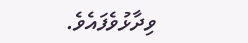ވިދާޅުވެފައެވެ.